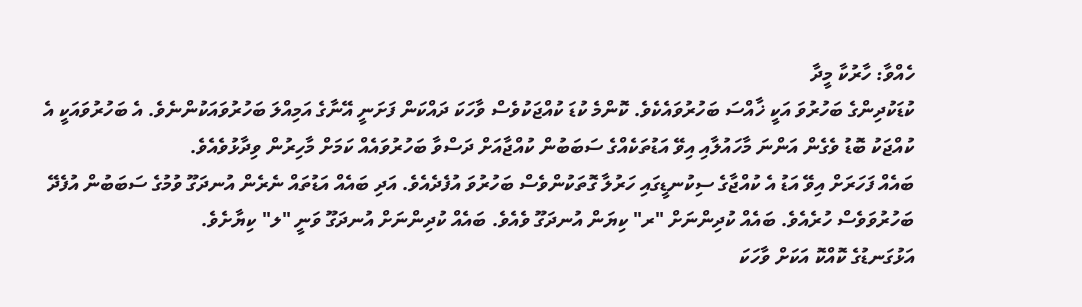ހެއްވާ: ހާރުކާ މީދާ
ކުޑަކުދިންގެ ބަހުރުވަ އަކީ ޚާއްސަ ބަހުރުވައެކެވެ. ކޮންމެ ކުޑަ ކުއްޖަކުވެސް ވާހަކަ ދައްކަން ފަށަނީ އޭނާގެ އަމިއްލަ ބަހުރުވައަކުންނެވެ. އެ ބަހުރުވައަކީ އެ ކުއްޖަކު ބޮޑު ވެގެން އަންނަ މާހައުލާއި އިވޭ އަޑުތަކެއްގެ ސަބަބުން ކުއްޖާއަށް ދަސްވާ ބަހުރުވައެއް ކަމަށް މާހިރުން ވިދާޅުވެއެވެ.
ބައެއް ފަހަރަށް އިވޭ އަޑު އެ ކުއްޖާގެ ސިކުނޑީގައި ހަރުލާ ގޮތަކުންވެސް ބަހުރުވަ އުފެދެއެވެ. އަދި ބައެއް އަޑުތައް ނެރެން އުނދަގޫ ވުމުގެ ސަބަބުން އުފެދޭ ބަހުރުވަވެސް ހުރެއެވެ. ބައެއް ކުދިންނަށް "ރ" ކިޔަން އުނދަގޫ ވެއެވެ. ބައެއް ކުދިންނަށް އުނދަގޫ ވަނީ "ލ" ކިޔާށެވެ.
އަޅުގަނޑުގެ ކޮއްކޮ އަކަށް ވާހަކަ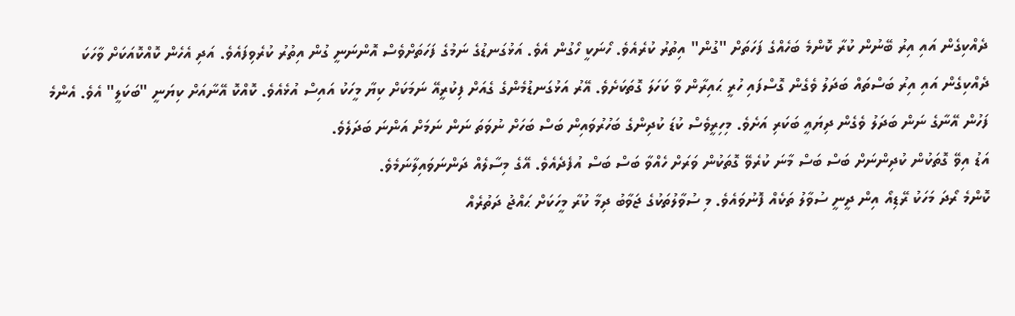ދެއްކިގެން އައި އިރު ބޭނުން ކުރާ ކޮންމެ ބަހެއްގެ ފަހަތަށް "ގުން" އިތުރު ކުރެއެވެ. ހޯނަކީ ހޯގުން އެވެ. އަޅުގަނޑުގެ ނަމުގެ ފަހަތަށްވެސް އޮންނަނީ ގުން އިތުރު ކުރެވިފައެވެ. އަދި އެހެން ކޮއްކޮއަކަށް ވާހަކަ ދެއްކިގެން އައި އިރު ބަސްތައް ބަދަލު ވެގެން ގޮސްފައި ހުރީ ޙައިރާން ވާ ކަހަލަ ގޮތަކަށެވެ. އޭރު އަޅުގަނޑުމެންގެ ގެއަށް ފިކުރީއޭ ނަމަކަށް ކިޔާ މީހަކު އައިސް އުޅެއެވެ. ކޮއްކޮ އޭނާއަށް ކިޔަނީ "ބަކަލީ" އެވެ. އެންމެ ފަހުން އޭނާގެ ނަން ބަދަލު ވެގެން ދިޔައީ ބަކަރި އަށެވެ. މިހިރީވެސް ކުޑަ ކުދިންގެ ބަހުރުވައިން ބަސް ބަހަށް ނުވަތަ ނަން ނަމަށް އަންނަ ބަދަލެވެ.
އަޑު އިވޭ ގޮތަކުން ކުދިންނަށް ބަސް ބަސް މާނަ ކުރެވޭ ގޮތަކުން ވަރަށް ހެއްވާ ބަސް ބަސް އުފެދެއެވެ. އޭގެ މިސާލެއް ދަންނަވައިލާނަމެވެ.
ކޮންމެ ރޯދަ މަހަކު ރޭޑިއޯ އިން ދީނީ ސުވާލު ތަކެއް ފޮނުވައެވެ. މި ސުވާލުތަކުގެ ޖަވާބު ދިމާ ކުރާ މީހަކަށް ޙައްޖު ދަތުރެއް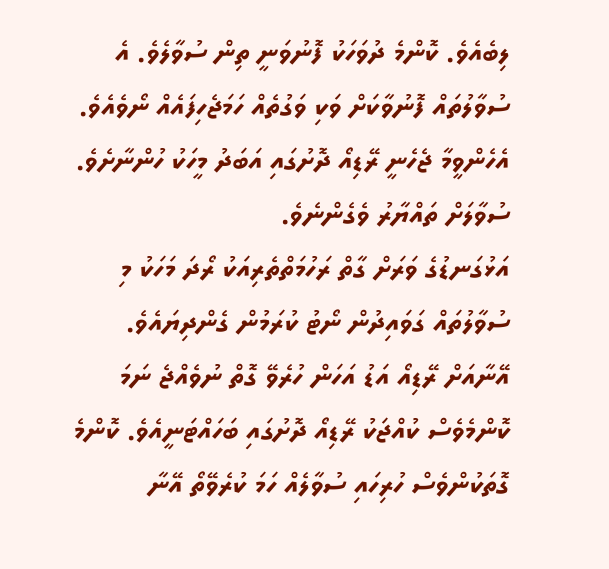ލިބެއެވެ. ކޮންމެ ދުވަހަކު ފޮނުވަނީ ތިން ސުވާލެވެ. އެ ސުވާލުތައް ފޮނުވާކަށް ވަކި ވަގުތެއް ހަމަޖެހިފައެއް ނޯވެއެވެ. އެހެންވީމާ ޖެހެނީ ރޭޑިއޯ ދޮށުގައި އަބަދު މީހަކު ހުންނާށެވެ. ސުވާލަށް ތައްޔާރު ވެގެންނެވެ.
އަޅުގަނޑުގެ ވަރަށް ގާތް ރަހުމަތްތެރިއަކު ރޯދަ މަހަކު މި ސުވާލުތައް ގަވައިދުން ނޯޓު ކުރަމުން ގެންދިޔައެވެ. އޭނާއަށް ރޭޑިއޯ އަޑު އަހަން ހުރެވޭ ގޮތް ނުވެއްޖެ ނަމަ ކޮންމެވެސް ކުއްޖަކު ރޭޑިއޯ ދޮށުގައި ބަހައްޓަނީއެވެ. ކޮންމެ ގޮތަކުންވެސް ހުރިހައި ސުވާލެއް ހަމަ ކުރެވޭތޯ އޭނާ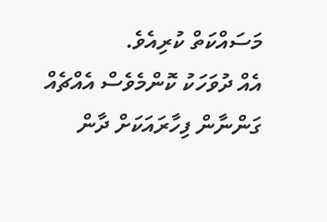މަސައްކަތް ކުރިއެވެ.
އެއް ދުވަހަކު ކޮންމެވެސް އެއްޗެއް ގަންނާން ފިހާރައަކަށް ދާން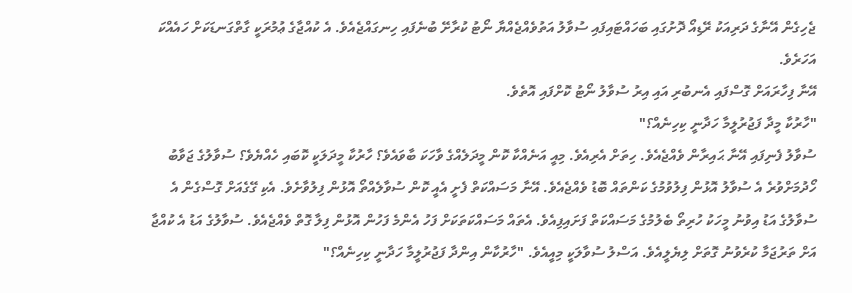ޖެހިގެން އޭނާގެ ދަރިއަކު ރޭޑިއޯ ދޮށުގައި ބަހައްޓައިފައި ސުވާލު އަތުވެއްޖެއްޔާ ނޯޓު ކުރާށޭ ބުނެފައި ހިނގައްޖެއެވެ. އެ ކުއްޖާގެ ޢުމުރަކީ ގާތްގަނޑަކަށް ހައެއްކަ އަހަރެވެ.
އޭނާ ފިހާރައަށް ގޮސްފައި އެނބުރި އައި އިރު ސުވާލު ނޯޓު ކޮށްފައި އޮތެވެ.
"ހާރުކާ މީދާ ފަޖުރުލީމާ ހަދާނީ ކިހިނެއް؟"
ސުވާލު ފެނިފައި އޭނާ ޙައިރާން ވެއްޖެއެވެ. ހިތަށް އެރިއެވެ. މިއީ އަނެއްކާ ކޮން މީދަލެއްގެ ވާހަކަ ބާވައެވެ؟ ހާރުކާ މީދަލަކީ ކޮބައި ހެއްޔެވެ؟ ސުވާލުގެ ޖަވާބު ހޯދުމަށްވުރެ އެ ސުވާލު އޮޅުން ފިލުވުމުގެ ކަންތައް ބޮޑު ވެއްޖެއެވެ. އޭނާ މަސައްކަތް ފެށީ އެއީ ކޮން ސުވާލެއްތޯ އޮޅުން ފިލުވާށެވެ. އެކި ގޭގެއަށް ގޮސްގެން އެ ސުވާލުގެ އަޑު އިވުނު މީހަކު ހުރިތޯ ބެލުމުގެ މަސައްކަތް ފަށައިފިއެވެ. އެތައް މަސައްކަތަކަށް ފަހު އެންމެ ފަހުން އޮޅުން ފިލާ ގޮތް ވެއްޖެއެވެ. ސުވާލުގެ އަޑު އެ ކުއްޖާ އަށް ތަރުޖަމާ ކުރެވުނު ގޮތަށް ލިޔެލީއެވެ. އަސްލު ސުވާލަކީ މިއީއެވެ. "ހާރުކާން އިންދާ ފަޖުރުލީމާ ހަދާނީ ކިހިނެއް؟"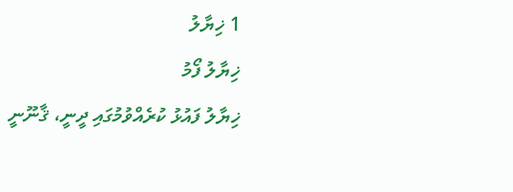1 ޚިޔާލު
ޚިޔާލު ފޯމު
ޚިޔާލު ފައުޅު ކުރެއްވުމުގައި ދީނީ، ޤާނޫނީ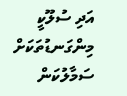އަދި ސުލޫކީ މިންގަނޑުތަކަށް ސަމާލުކަން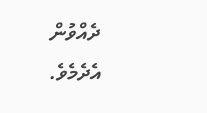ދެއްވުން އެދެމެވެ.